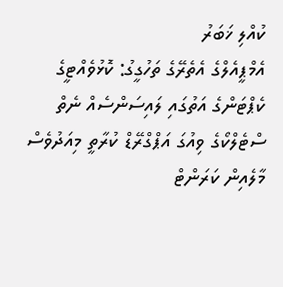ކުއްލި ޚަބަރު
އެމްޕީއެލްގެ އެތެރޭގެ ތަހުގީގު: ކޮޅުވެއްޓީގެ ކެޕްޓަންގެ އަތުގައި ލައިސަންސެއް ނެތް
ސްޓެލްކޯގެ ވިއުގަ އަޕްގްރޭޑް ކުރާތީ މިއަދުވެސް މާލެއިން ކަރަންޓް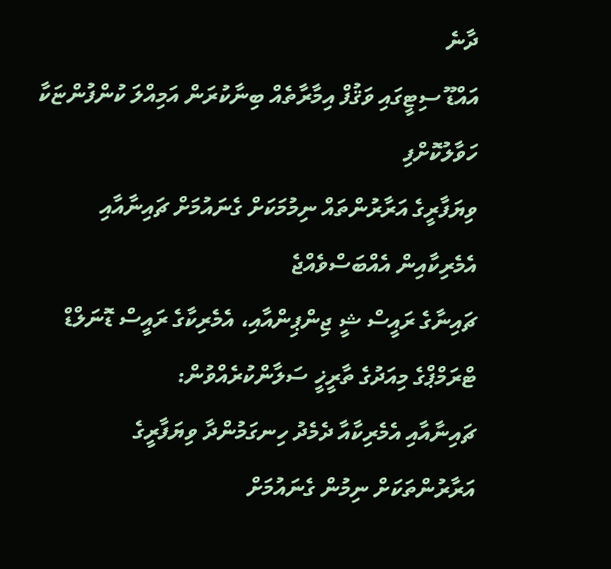ދާނެ
އައްޑޫ ސިޓީގައި ވަޤުފް އިމާރާތެއް ބިނާކުރަން އަމިއްލަ ކުންފުންޏަކާ ހަވާލުކޮށްފި
ވިޔަފާރީގެ އަރާރުންތައް ނިމުމަކަށް ގެނައުމަށް ޗައިނާއާއި އެމެރިކާއިން އެއްބަސްވެއްޖެ
ޗައިނާގެ ރައީސް ޝީ ޖިންޕިންއާއި، އެމެރިކާގެ ރައީސް ޑޮނަލްޑް ޓްރަމްޕްގެ މިއަދުގެ ތާރީޚީ ސަލާންކުރެއްވުން:
ޗައިނާއާއި އެމެރިކާއާ ދެމެދު ހިނގަމުންދާ ވިޔަފާރީގެ އަރާރުންތަކަށް ނިމުން ގެނައުމަށް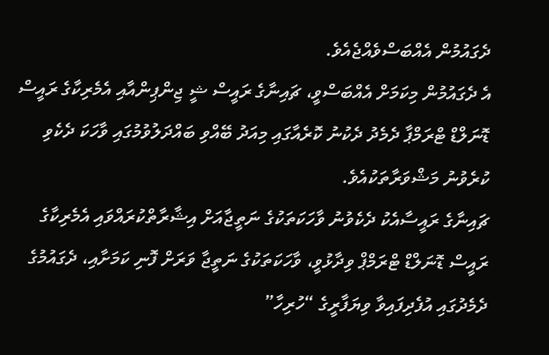ދެގައުމުން އެއްބަސްވެއްޖެއެވެ.
އެ ދެގައުމުން މިކަމަށް އެއްބަސްވީ، ޗައިނާގެ ރައީސް ޝީ ޖިންޕިންއާއި އެމެރިކާގެ ރައީސް ޑޮނަލްޑް ޓްރަމްޕާ ދެމެދު ދެކުނު ކޮރެއާގައި މިއަދު ބޭއްވި ބައްދަލުވުމުގައި ވާހަކަ ދެކެވި ކުރެވުނު މަޝްވަރާތަކުއެވެ.
ޗައިނާގެ ރައީސާއެކު ދެކެވުނު ވާހަކަތަކުގެ ނަތީޖާއަށް އިޝާރާތްކުރައްވައި އެމެރިކާގެ ރައީސް ޑޮނަލްޑް ޓްރަމްޕް ވިދާޅުވީ، ވާހަކަތަކުގެ ނަތީޖާ ވަރަށް ފޮނި ކަމަށާއި، ދެގައުމުގެ ދެމެދުގައި އުފެދިފައިވާ ވިޔަފާރީގެ “ހުރިހާ”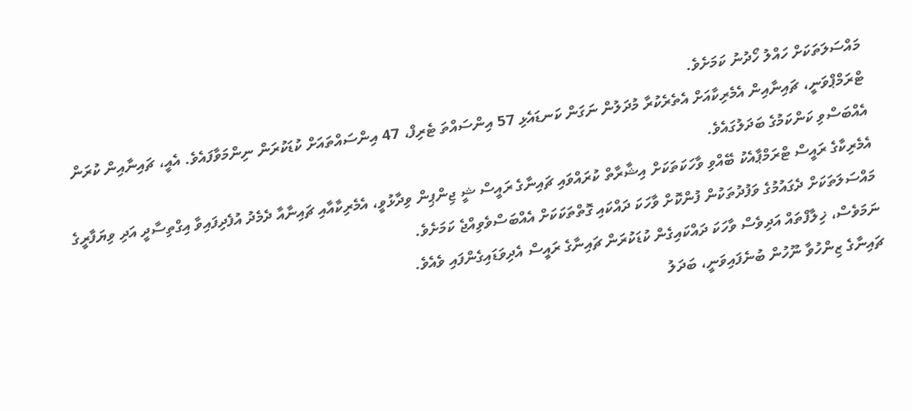މައްސަލަތަކަށް ހައްލު ހޯދުނު ކަމަށެވެ.
ޓްރަމްޕްވަނީ، ޗައިނާއިން އެމެރިކާއަށް އެތެރެކުރާ މުދަލުން ނަގަން ކަނޑައެޅި 57 އިންސައްތަ ޓެރިފް، 47 އިންސައްތައަށް ކުޑަކުރަން ނިންމަވާފައެވެ. އެއީ، ޗައިނާއިން ކުރަން އެއްބަސްވި ކަންކަމުގެ ބަދަލުގައެވެ.
އެމެރިކާގެ ރައީސް ޓްރަމްޕާއެކު ބޭއްވި ވާހަކަތަކަށް އިޝާރާތް ކުރައްވައި ޗައިނާގެ ރައީސް ޝީ ޖިންޕިން ވިދާޅުވީ، އެމެރިކާއާއި ޗައިނާއާ ދެމެދު އުފެދިފައިވާ އިގްތިސާދީ އަދި ވިޔަފާރީގެ މައްސަލަތަކަށް ދެގައުމުގެ ވަފުދުތަކުން ފުންކޮށް ވާހަކަ ދައްކައި ގޮތްތަކަކަށް އެއްބަސްވެވިއްޖެ ކަމަށެވެ.
ނަމަވެސް، ޚިލާފްތައް އަދިވެސް ވާހަކަ ދައްކައިގެން ކުޑަކުރަން ޗައިނާގެ ރައީސް އެދިވަޑައިގެންފައި ވެއެވެ.
ޗައިނާގެ ޒިންހުވާ ނޫހުން ބުނެފައިވަނީ، ބަދަލު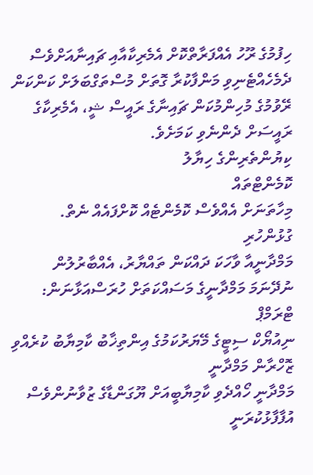ހިފުމުގެ ރޫހު އެއްފަރާތްކޮށް އެމެރިކާއާއި ޗައިނާއަށްވެސް ދެމެހެއްޓެނިވި މަންފާކުރާ ގޮތަށް މުސްތަގްބަލަށް ކަންކަން ރޭވުމުގެ މުހިންމުކަން ޗައިނާގެ ރައީސް ޝީ، އެމެރިކާގެ ރައީސަށް ދެންނެވި ކަމަށެވެ.
ކިޔުންތެރިންގެ ހިޔާލު
ކޮމެންޓްތައް
މިހާތަނަށް އެއްވެސް ކޮމެންޓެއް ކޮށްފައެއް ނެތް.
ގުޅުންހުރި
މަމްދާނީއާ ވާހަކަ ދައްކަން ތައްޔާރު، އެއްބާރުލުން ނުދޭނަމަ މަމްދާނީގެ މަސައްކަތަށް ހުރަސްއަޅާނަން: ޓްރަމްޕް
ނިއުޔޯކް ސިޓީގެ މޭޔަރުކަމުގެ އިންތިޚާބު ކާމިޔާބު ކުރެއްވި ޒޮހްރާން މަމްދާނީ
މަމްދާނީ ހޯއްދެވި ކާމިޔާބީއަށް ޔޫގަންޑާގެ ޒުވާނުންވެސް އުފާފާޅުކުރަނީ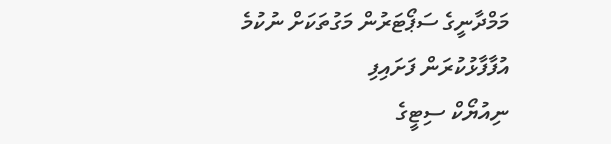މަމްދާނީގެ ސަޕޯޓަރުން މަގުތަކަށް ނުކުމެ އުފާފާޅުކުރަން ފަށައިފި
ނިއުޔޯކް ސިޓީގެ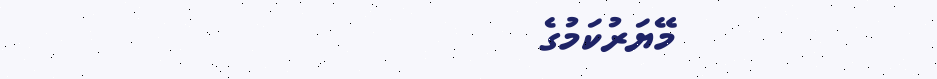މޭޔަރުކަމުގެ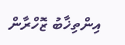އިންތިޚާބު ޒޮހްރާން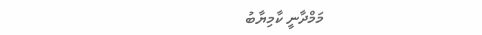މަމްދާނީ ކާމިޔާބު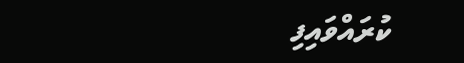ކުރައްވައިފި